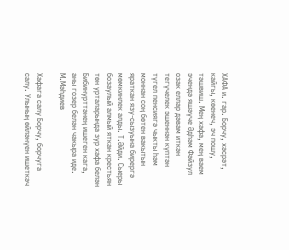ХАФА и. гар. Борчу, хәсрәт, кайгы, көенеч, эч пошу, тәшвиш. Мең хафа, мең ваем эчендә яшәүче Әдһәм Фәйзул озак еллар дәвам иткән тегүчелек эшеннән күптән түгел пенсиягә чыкты һәм моннан соң бөтен вакытын яраткан язу-сызуына бирергә мөмкинлек алды. Т.Әйди. Сыеры бозаулый алмый яткан крестьян төн урталарында зур хафа белән Бибинурттәнең ишеген кага, аны гозер белән чакыра иде. М.Мәһдиев

Хафага салу Борчу, борчуга салу. Улының өйләнүен ишеткәч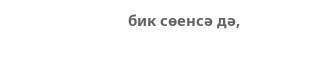бик сөенсә дә,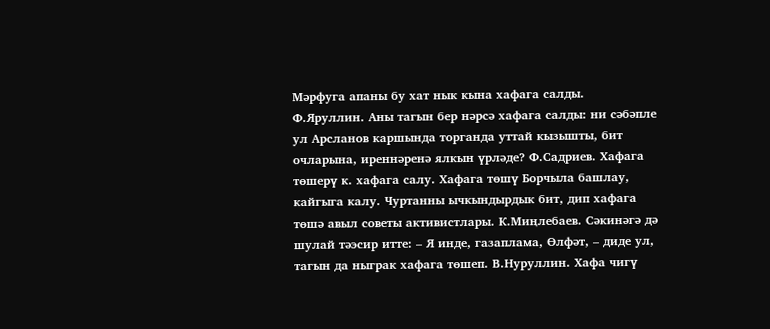Мәрфуга апаны бу хат нык кына хафага салды. Ф.Яруллин. Аны тагын бер нәрсә хафага салды: ни сәбәпле ул Арсланов каршында торганда уттай кызышты, бит очларына, иреннәренә ялкын үрләде? Ф.Садриев. Хафага төшерү к. хафага салу. Хафага төшү Борчыла башлау, кайгыга калу. Чуртанны ычкындырдык бит, дип хафага төшә авыл советы активистлары. К.Миңлебаев. Сәкинәгә дә шулай тәэсир итте: – Я инде, газаплама, Өлфәт, – диде ул, тагын да ныграк хафага төшеп. В.Нуруллин. Хафа чигү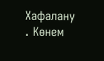Хафалану . Көнем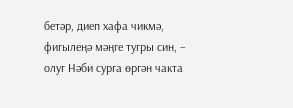бетәр, диеп хафа чикмә, фигылеңә мәңге тугры син, – олуг Нәби сурга өргән чакта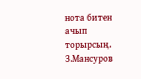нота битен ачып торырсың. З.Мансуров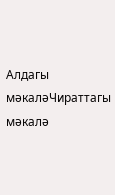Алдагы мәкаләЧираттагы мәкалә